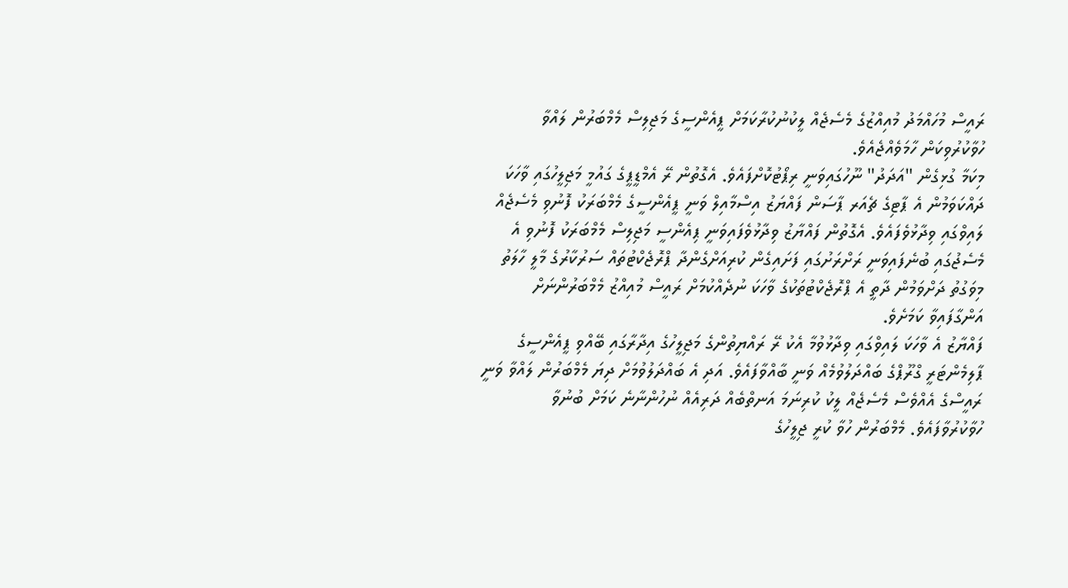ރައީސް މުހައްމަދު މުއިއްޒުގެ މެސެޖެއް ލީކުނުކުރާކަމަށް ޕީއެންސީގެ މަޖިލިސް މެމްބަރުން ލައްވާ ހުވާކުރުވިކަން ހާމަވެއްޖެއެވެ.
މިކަމާ ގުޅިގެން "އަދަދު" ނޫހުގައިވަނީ ރިޕޯޓުކޮށްފައެވެ. އެގޮތުން ރޭ އެމްޑީޕީގެ ގައުމީ މަޖިލީހުގައި ވާހަކަ ދައްކަވަމުން އެ ޕާޓިގެ ޗެއަރ ޕާސަން ފައްޔަޒު އިސްމާއިލް ވަނީ ޕީއެންސީގެ މެމްބަރަކު ފޮނުވި މެސެޖެއް ލައިވްގައި ވިދާޅުވެފައެވެ. އެގޮތުން ފައްޔާޒު ވިދާޅުވެފައިވަނީ ޕިއެންސީ މަޖިލިސް މެމްބަރަކު ފޮނުވި އެ މެސެޖުގައި ބުނެފައިވަނީ ރަށްރަށުގައި ފަށައިގެން ކުރިއަށްގެންދާ ޕްރޮޖެކްޓުތައް ސަރުކާރުގެ މާލީ ހާލަތު މިވަގުތު ދަށްވަމުން ދާތީ އެ ޕްރޮޖެކްޓުތަކުގެ ވާހަކަ ނުދެއްކުމަށް ރައީސް މުއިއްޒު މެމްބަރުންނަށް އަންގާފައިވާ ކަމަށެވެ.
ފައްޔާޒު އެ ވާހަކަ ލައިވްގައި ވިދާޅުވުމާ އެކު ރޭ ރައްޔިތުންގެ މަޖިލީހުގެ އިދާރާގައި ބޭއްވި ޕީއެންސީގެ ޕާލިމެންޓަރީ ގްރޫޕްގެ ބައްދަލުވުމެއް ވަނީ ބާއްވާފައެވެ. އަދި އެ ބައްދަލުވުމަށް ދިޔަ މެމްބަރުން ލައްވާ ވަނީ ރައީސްގެ އެއްވެސް މެސެޖެއް ލީކު ކުރިނަމަ އަނތްބެއް ދަރިއެއް ނުހުންނާނެ ކަމަށް ބުނުވާ ހުވާކުރުވާފައެވެ. މެމްބަރުން ހުވާ ކުރީ ޖިލީހުގެ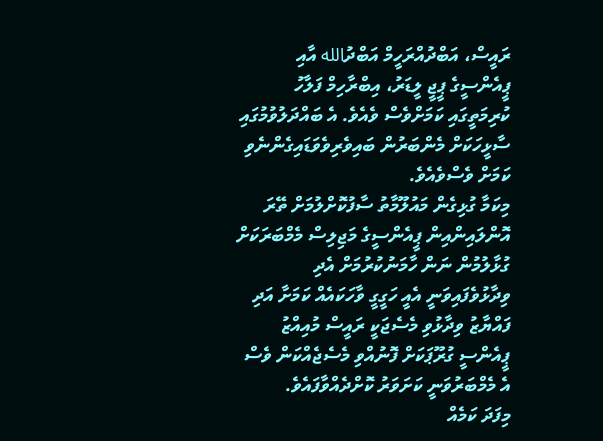ރައީސް، އަބްދުއްރަހީމް އަބްދުالله އާއި ޕީއެންސީގެ ޕީޖީ ލީޑަރު، އިބްރާހިމް ފަލާހު ކުރިމަތީގައި ކަމަށްވެސް ވެއެވެ. އެ ބައްދަލުވުމުގައި ސާޅީހަކަށް މެންބަރުން ބައިވެރިވެވަޑައިގެންނެވި ކަމަށް ވެސްވެއެވެ.
މިކަމާ ގުޅިގެން މައުލޫމާތު ސާފުކޮށްލުމަށް ތޭރަ އޮންލައިންއިން ޕީއެންސީގެ މަޖިލިސް މެމްބަރަކަށް ގުޅާލުމުން ނަން ހާމަނުކުރުމަށް އެދި ވިދާޅުވެފައިވަނީ އެއީ ހަގީގީ ވާހަކައެއް ކަމަށާ އަދި ފައްޔާޒު ވިދާޅުވި މެސެޖަކީ ރައީސް މުއިއްޒު ޕީއެންސީ ގުރޫޕަކަށް ފޮނުއްވި މެސެޖެއްކަން ވެސް އެ މެމްބަރުވަނީ ކަށަވަރު ކޮށްދެއްވާފައެވެ.
މިފަދަ ކަމެއް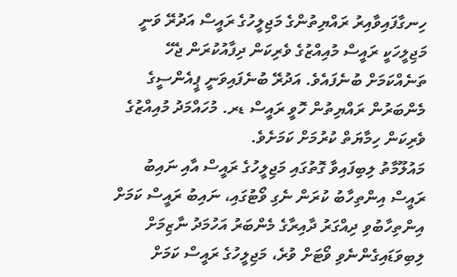ހިނގާފައިވާއިރު ރައްޔިތުންގެ މަޖިލީހުގެ ރައީސް އަދުރޭ ވަނީ މަޖިލީހަކީ ރައީސް މުއިއްޒުގެ ވެރިކަން ދިފާއުކުރަން ޖެހޭ ތަނެއްކަމަށް ބުނެފައެވެ. އަދުރޭ ބުނެފައިވަނީ ޕީއެންސީގެ މެންބަރުން ރައްޔިތުން ހޮވީ ރައީސް ޑރ. މުހައްމަދު މުއިއްޒުގެ ވެރިކަން ހިމާޔަތް ކުރުމަށް ކަމަށެވެ.
މައުލޫމާތު ލިބިފައިވާ ގޮތުގައި މަޖިލީހުގެ ރައީސް އާއި ނައިބު ރައީސް އިންތިހާބު ކުރަން ނެގި ވޯޓުގައި، ނައިބު ރައީސް ކަމަށް އިންތިހާބުވި ދިއްގަރު ދާއިރާގެ މެންބަރު އަހުމަދު ނާޒިމަށް ލިބިވަޑައިގެންނެވި ވޯޓަށް ވުރެ، މަޖިލީހުގެ ރައީސް ކަމަށް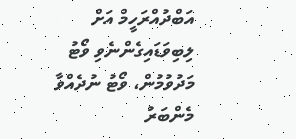އަބްދުއްރަހީމް އަށް ލިބިވަޑައިގެންނެވި ވޯޓު މަދުވުމުން، ވޯޓު ނުދެއްވާ މެންބަރު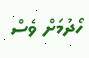ހޯދުމަށް ވެސް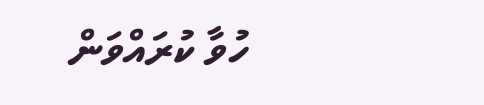ހުވާ ކުރައްވަން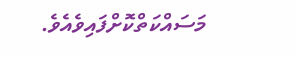މަސައްކަތްކޮށްފައިވެއެވެ.